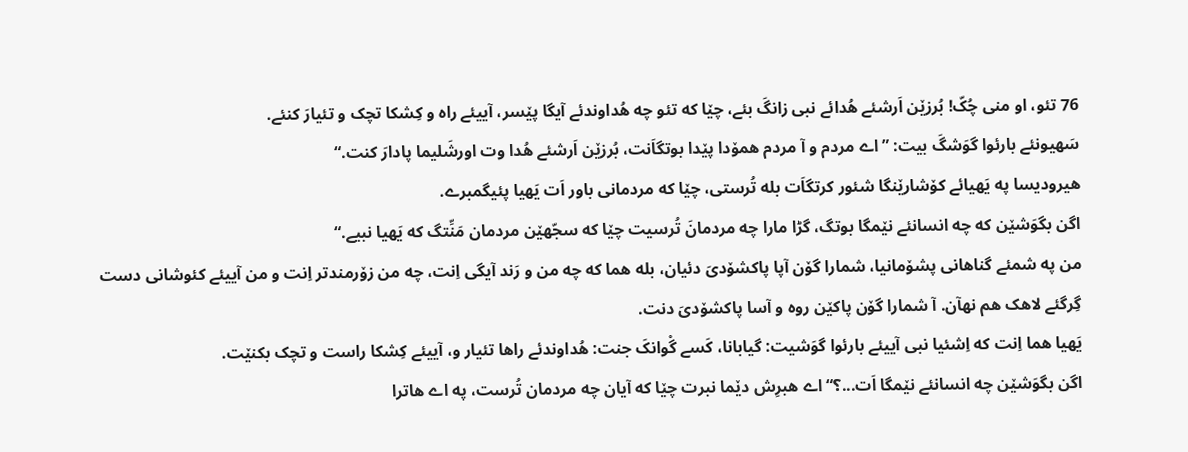76 تئو، او منی چُکّ! بُرزێن اَرشئے هُدائے نبی زانگَ بئے، چێا که تئو چه هُداوندئے آیگا پێسر، آییئے راه و کِشکا تچک و تئیارَ کنئے.
سَهیونئے بارئوا گوَشگَ بیت: ”اے مردم و آ مردم همۆدا پێدا بوتگاَنت، بُرزێن اَرشئے هُدا وت اورشَلیما پادارَ کنت.“
هیرودیسا په یَهیائے کۆشارێنگا شئور کرتگاَت بله تُرستی، چێا که مردمانی باور اَت یَهیا پئیگمبرے.
اگن بگوَشێن که چه انسانئے نێمگا بوتگ، گڑا مارا چه مردمانَ تُرسیت چێا که سجّهێن مردمان مَنِّتگ که یَهیا نبیے.“
من په شمئے گناهانی پشۆمانیا، شمارا گۆن آپا پاکشۆدیَ دئیان، بله هما که چه من و رَند آیگی اِنت، چه من زۆرمندتر اِنت و من آییئے کئوشانی دست گِرگئے لاهک هم نهآن. آ شمارا گۆن پاکێن روه و آسا پاکشۆدیَ دنت.
یَهیا هما اِنت که اِشئیا نبی آییئے بارئوا گوَشیت: گیابانا، کَسے گْوانکَ جنت: هُداوندئے راها تئیار و، آییئے کِشکا راست و تچک بکنێت.
اگن بگوَشێن چه انسانئے نێمگا اَت...؟“ اے هبرِش دێما نبرت چێا که آیان چه مردمان تُرست، په اے هاترا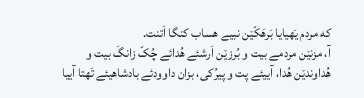که مردم یَهیایا بَرهَکّێن نبیے هساب کنگا اَتنت.
آ، مزنێن مردمے بیت و بُرزێن اَرشئے هُدائے چُکّ زانگَ بیت و هُداوندێن هُدا، آییئے پت و پیرُکی، بزان داوودئے بادشاهیئے تَهتا آییا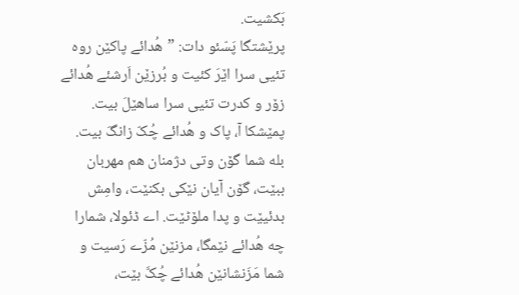بَکشیت.
پرێشتگا پَسّئو دات: ”هُدائے پاکێن روه تئیی سرا اێرَ کئیت و بُرزێن اَرشئے هُدائے زۆر و کدرت تئیی سرا ساهێلَ بیت. پمێشکا آ، پاک و هُدائے چُکّ زانگَ بیت.
بله شما گۆن وتی دژمنان هم مهربان ببێت، گۆن آیان نێکی بکنێت، وامِش بدئیێت و پدا ملۆٹێت. اے ڈئولا، شمارا چه هُدائے نێمگا، مزنێن مُزّے رَسیت و شما مَزَنشانێن هُدائے چُکَّ بێت،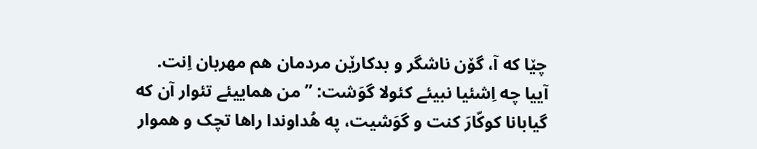چێا که آ، گۆن ناشگر و بدکارێن مردمان هم مهربان اِنت.
آییا چه اِشئیا نبیئے کئولا گوَشت: ”من هماییئے تئوار آن که گیابانا کوکّارَ کنت و گوَشیت، په هُداوندا راها تچک و هموار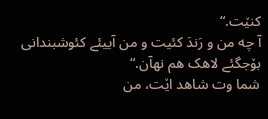کنێت.“
آ چه من و رَندَ کئیت و من آییئے کئوشبندانی بۆجگئے لاهک هم نهآن.“
شما وت شاهد اێت، من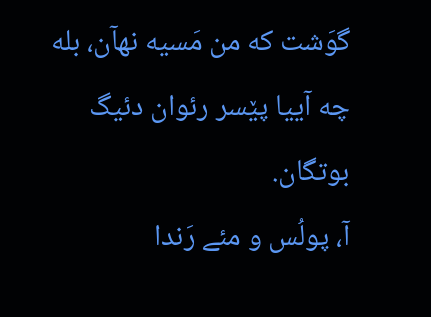گوَشت که من مَسیه نهآن، بله چه آییا پێسر رئوان دئیگ بوتگان.
آ، پولُس و مئے رَندا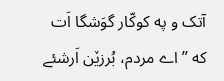آتک و په کوکّار گوَشگا اَت که ”اے مردم، بُرزێن اَرشئے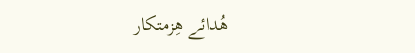هُدائے هِزمتکار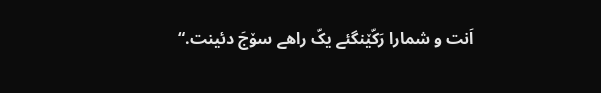اَنت و شمارا رَکّێنگئے یکّ راهے سۆجَ دئینت.“